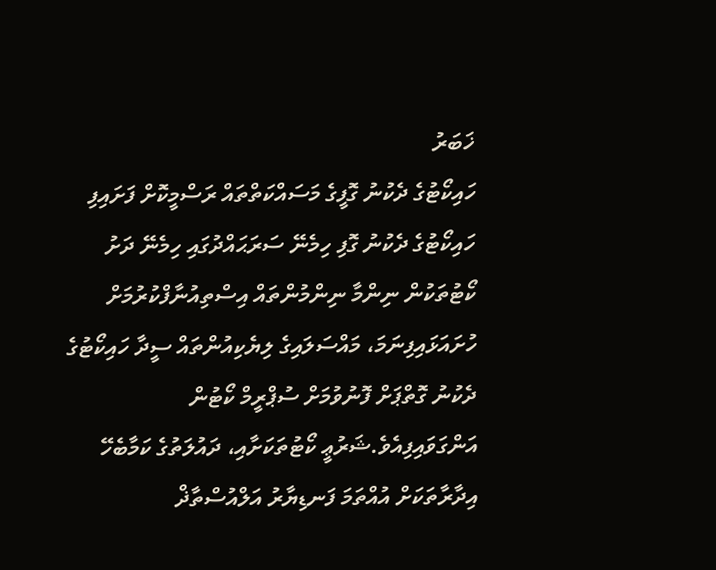ޚަބަރު
ހައިކޯޓުގެ ދެކުނު ގޮފީގެ މަސައްކަތްތައް ރަސްމީކޮށް ފަށައިފި
ހައިކޯޓުގެ ދެކުނު ގޮފި ހިމެނޭ ސަރަޙައްދުގައި ހިމެނޭ ދަށު ކޯޓުތަކުން ނިންމާ ނިންމުންތައް އިސްތިއުނާފްކުރުމަށް ހުށައަޅައިފިނަމަ، މައްސަލައިގެ ލިޔެކިއުންތައް ސީދާ ހައިކޯޓުގެ ދެކުނު ގޮތްޕަށް ފޮނުވުމަށް ސުޕްރީމް ކޯޓުން އަންގަވައިފިއެވެ.ޝަރުޢީ ކޯޓުތަކަށާއި، ދައުލަތުގެ ކަމާބެހޭ އިދާރާތަކަށް އުއްތަމަ ފަނޑިޔާރު އަލްއުސްތާޛް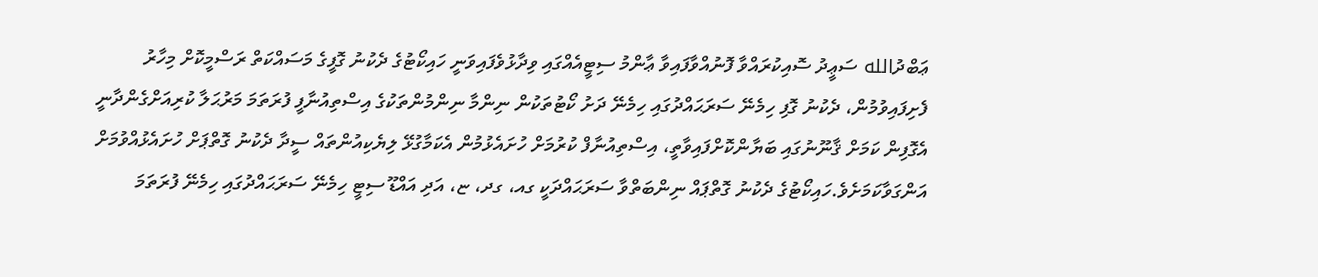ޢަބްދުالله ސަޢީދު ސޮއިކުރައްވާ ފޮނުއްވާފައިވާ ޢާންމު ސިޓީއެއްގައި ވިދާޅުވެފައިވަނީ ހައިކޯޓުގެ ދެކުނު ގޮފީގެ މަސައްކަތް ރަސްމީކޮށް މިހާރު ފެށިފައިވުމުން، ދެކުނު ގޮފި ހިމެނޭ ސަރަޙައްދުގައި ހިމެނޭ ދަށު ކޯޓުތަކުން ނިންމާ ނިންމުންތަކުގެ އިސްތިއުނާފީ ފުރަތަމަ މަރުޙަލާ ކުރިއަށްގެންދާނީ އެގޮފިން ކަމަށް ޤާނޫނުގައި ބަޔާންކޮށްފައިވާތީ، އިސްތިއުނާފް ކުރުމަށް ހުށައެޅުމުން އެކަމާގުޅޭ ލިޔެކިއުންތައް ސީދާ ދެކުނު ގޮތްޕަށް ހުށައެޅުއްވުމަށް އަންގަވާކަމަށެވެ.ހައިކޯޓުގެ ދެކުނު ގޮތްޕައް ނިންބަތްވާ ސަރަޙައްދަކީ ގއ، ގދ، ޏ، އަދި އައްޑޫ ސިޓީ ހިމެނޭ ސަރަޙައްދުގައި ހިމެނޭ ފުރަތަމަ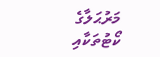މަރުޙަލާގެ ކޯޓުތަކާއި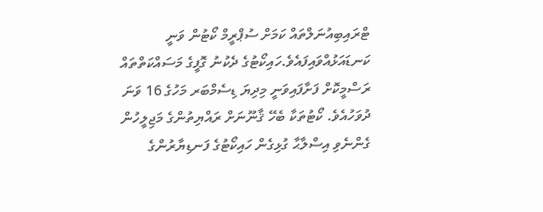ޓްރައިބިއުނަލްތައް ކަމަށް ސުޕްރީމް ކޯޓުން ވަނީ ކަނޑައަޅުއްވައިފައެވެ.ހައިކޯޓުގެ ދެކުނު ގޮފީގެ މަސައްކަތްތައް ރަސްމީކޮށް ފަށާފައިވަނީ މިދިޔަ ޑިސެމްބަރ މަހުގެ 16 ވަނަ ދުވަހުއެވެ. ކޯޓުތަކާ ބެހޭ ޤާނޫނަށް ރައްޔިތުންގެ މަޖިލީހުން ގެންނެވި އިސްލާޙާ ގުޅިގެން ހައިކޯޓުގެ ފަނޑިޔާރުންގެ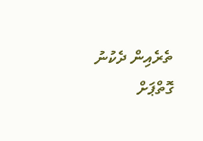ތެރެއިން ދެކުނު ގޮތްޕަށް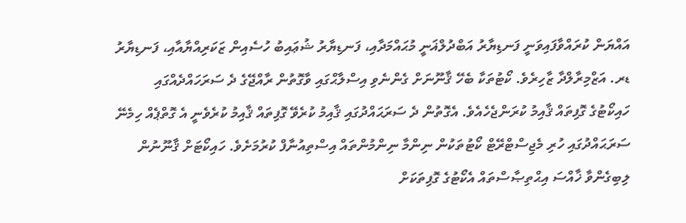އައްޔަން ކުރައްވާފައިވަނީ ފަނޑިޔާރު އަބްދުލްޣަނީ މުޙައްމަދާއި، ފަނޑިޔާރު ޝުޢައިބު ހުސެއިން ޒަކަރިއްޔާއާއި، ފަނޑިޔާރު ޑރ. އަޒްމިރާލްދާ ޒާހިރެވެ. ކޯޓުތަކާ ބެހޭ ޤާނޫނަށް ގެންނެވި އިސްލާޙްގައި ވާގޮތުން ރާއްޖޭގެ ދެ ސަރަހައްދެއްގައި ހައިކޯޓުގެ ގޮފިތައް ޤާއިމު ކުރަންޖެހެއެވެ. އެގޮތުން ދެ ސަރަޙައްދުގައި ޤާއިމު ކުރެވޭ ގޮފިތައް ޤާއިމު ކުރެވެނީ އެ ގޮތްޕެއް ހިމެނޭ ސަރަޙައްދުގައި ހުރި މެޖިސްޓްރޭޓް ކޯޓުތަކުން ނިންމާ ނިންމުންތައް އިސްތިއުނާފް ކުރުމަށެވެ. ހައިކޯޓަށް ޤާނޫނުން ލިބިގެންވާ ޚާއްސަ އިޙްތިޞާސްތައް އެކޯޓުގެ ގޮފިތަކަށް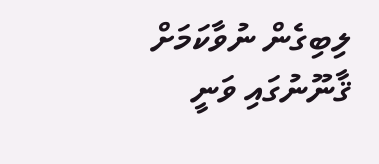ލިބިގެން ނުވާކަމަށް ޤާނޫނުގައި ވަނީ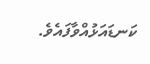ކަނޑައަޅުއްވާފައެވެ.